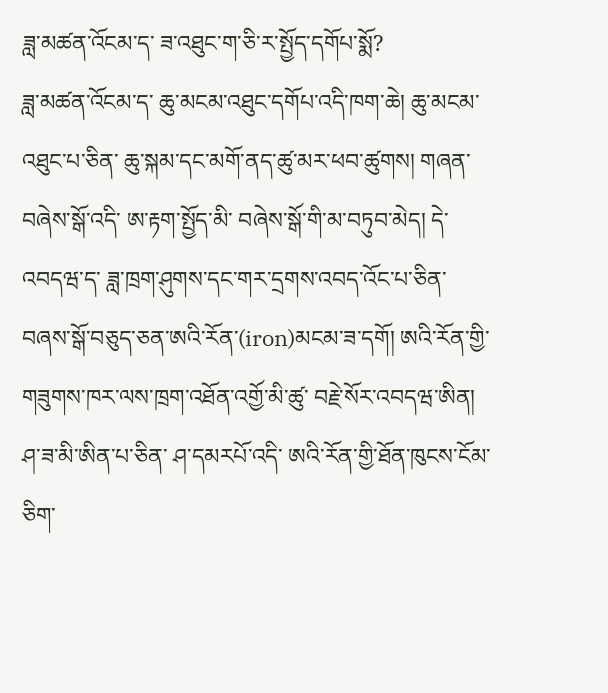ཟླ་མཚན་འོངམ་ད་ ཟ་འཐུང་ག་ཅི་ར་སྤྱོད་དགོཔ་སྨོ?
ཟླ་མཚན་འོངམ་ད་ ཆུ་མངམ་འཐུང་དགོཔ་འདི་ཁག་ཆེ། ཆུ་མངམ་འཐུང་པ་ཅིན་ ཆུ་སྐམ་དང་མགོ་ནད་ཚུ་མར་ཕབ་ཚུགས། གཞན་བཞེས་སྒོ་འདི་ ཨ་རྟག་སྤྱོད་མི་ བཞེས་སྒོ་གི་མ་བཏུབ་མེད། དེ་འབདཝ་ད་ ཟླ་ཁྲག་ཤུགས་དང་གར་དྲགས་འབད་འོང་པ་ཅིན་ བཞས་སྒོ་བཅུད་ཅན་ཨའི་རོན་(iron)མངམ་ཟ་དགོ། ཨའི་རོན་གྱི་ གཟུགས་ཁར་ལས་ཁྲག་འཐོན་འགྱོ་མི་ཚུ་ བརྗེ་སོར་འབདཝ་ཨིན།
ཤ་ཟ་མི་ཨིན་པ་ཅིན་ ཤ་དམརཔོ་འདི་ ཨའི་རོན་གྱི་ཐོན་ཁུངས་ངོམ་ཅིག་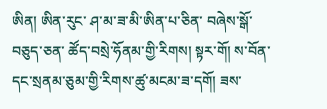ཨིན། ཨིན་རུང་ ཤ་མ་ཟ་མི་ཨིན་པ་ཅིན་ བཞེས་སྒོ་བཅུད་ཅན་ ཚོད་བསྲེ་ཧོནམ་གྱི་རིགས། སྟར་གོ། ས་བོན་དང་སྲནམ་ཅུམ་གྱི་རིགས་ཚུ་མངམ་ཟ་དགོ། ཟས་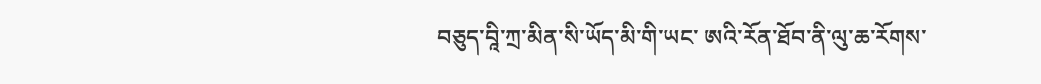བཅུད་བཱི་ཀྲ་མིན་སི་ཡོད་མི་གི་ཡང་ ཨའི་རོན་ཐོབ་ནི་ལུ་ཆ་རོགས་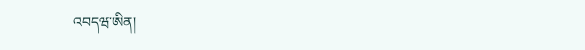འབདཝ་ཨིན།